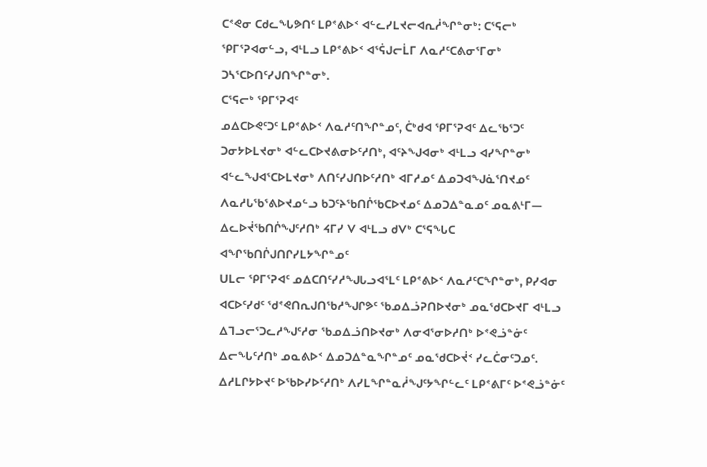ᑕᕝᕙᓂ ᑕᑯᓚᖓᕗᑎᑦ ᒪᑭᕝᕕᐅᑉ ᐊᓪᓚᓯᒪᔪᓕᐊᕆᓲᖏᓐᓂᒃ: ᑕᕐᕋᓕᒃ ᕿᒥᕐᕈᐊᓂᓪᓗ, ᐊᒻᒪᓗ ᒪᑭᕝᕕᐅᑉ ᐊᕐᕌᒍᓕᒫᒥ ᐱᓇᓱᑦᑕᕕᓂᕐᒥᓂᒃ ᑐᓴᕐᑕᐅᑎᑦᓯᒍᑎᖏᓐᓂᒃ.
ᑕᕐᕋᓕᒃ ᕿᒥᕐᕈᐊᑦ
ᓄᐃᑕᐅᕙᑦᑐᑦ ᒪᑭᕝᕕᐅᑉ ᐱᓇᓱᑦᑎᖏᓐᓄᑦ, ᑖᒃᑯᐊ ᕿᒥᕐᕈᐊᑦ ᐃᓚᖃᕐᑐᑦ ᑐᓂᔭᐅᒪᔪᓂᒃ ᐊᓪᓚᑕᐅᔪᕕᓂᐅᑦᓱᑎᒃ, ᐊᑦᔨᖑᐊᓂᒃ ᐊᒻᒪᓗ ᐊᓯᖏᓐᓂᒃ ᐊᓪᓚᖑᐊᕐᑕᐅᒪᔪᓂᒃ ᐱᑎᑦᓯᒍᑎᐅᑦᓱᑎᒃ ᐊᒥᓱᓄᑦ ᐃᓄᑐᐊᖑᓈᕐᑎᔪᓄᑦ ᐱᓇᓱᒐᖃᕐᕕᐅᔪᓄᓪᓗ ᑲᑐᑦᔨᖃᑎᒌᖃᑕᐅᔪᓄᑦ ᐃᓄᑐᐃᓐᓇᓄᑦ ᓄᓇᕕᒻᒥ— ᐃᓚᐅᔫᖃᑎᒌᖑᑦᓱᑎᒃ ᔦᒥᓯ ᐯ ᐊᒻᒪᓗ ᑯᐯᒃ ᑕᕐᕋᖓᑕ ᐊᖏᖃᑎᒌᒍᑎᒋᓯᒪᔭᖏᓐᓄᑦ
ᑌᒪᓕ ᕿᒥᕐᕈᐊᑦ ᓄᐃᑕᑎᑦᓯᓱᖑᒐᓗᐊᕐᒪᑦ ᒪᑭᕝᕕᐅᑉ ᐱᓇᓱᑦᑕᖏᓐᓂᒃ, ᑭᓯᐊᓂ ᐊᑕᐅᑦᓯᑯᑦ ᖁᕝᕙᑎᕆᒍᑎᖃᓱᖑᒋᕗᑦ ᖃᓄᐃᓘᕈᑎᐅᔪᓂᒃ ᓄᓇᖁᑕᐅᔪᒥ ᐊᒻᒪᓗ ᐃᒣᓗᓕᕐᑐᓚᓱᖑᑦᓱᓂ ᖃᓄᐃᓘᑎᐅᔪᓂᒃ ᐱᓂᐊᕐᓂᐅᓱᑎᒃ ᐅᕝᕙᓘᓐᓃᑦ ᐃᓕᖓᑦᓱᑎᒃ ᓄᓇᕕᐅᑉ ᐃᓄᑐᐃᓐᓇᖏᓐᓄᑦ ᓄᓇᖁᑕᐅᔫᑉ ᓯᓚᑖᓂᑦᑐᓄᑦ. ᐃᓱᒪᒋᔭᐅᔪᑦ ᐅᖃᐅᓯᐅᑦᓱᑎᒃ ᐱᓯᒪᖏᓐᓇᓲᖑᑦᔭᖏᓪᓚᑦ ᒪᑭᕝᕕᒥᑦ ᐅᕝᕙᓘᓐᓃᑦ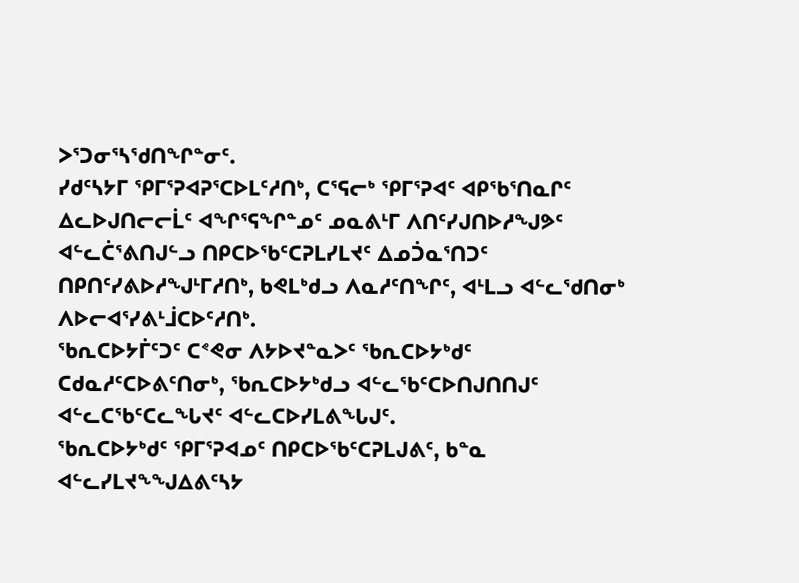ᐳᕐᑐᓂᕐᓴᖁᑎᖏᓐᓂᑦ.
ᓯᑯᑦᓴᔭᒥ ᕿᒥᕐᕈᐊᕈᕐᑕᐅᒪᑦᓱᑎᒃ, ᑕᕐᕋᓕᒃ ᕿᒥᕐᕈᐊᑦ ᐊᑭᖃᕐᑎᓇᒋᑦ ᐃᓚᐅᒍᑎᓕᓕᒫᑦ ᐊᖏᕐᕋᖏᓐᓄᑦ ᓄᓇᕕᒻᒥ ᐱᑎᑦᓯᒍᑎᐅᓱᖑᕗᑦ ᐊᓪᓚᑖᕐᕕᑎᒍᓪᓗ ᑎᑭᑕᐅᖃᑦᑕᕈᒪᓯᒪᔪᑦ ᐃᓄᑑᓇᕐᑎᑐᑦ ᑎᑭᑎᑦᓯᕕᐅᓱᖑᒻᒥᓱᑎᒃ, ᑲᕙᒪᒃᑯᓗ ᐱᓇᓱᑦᑎᖏᑦ, ᐊᒻᒪᓗ ᐊᓪᓚᖁᑎᓂᒃ ᐱᐅᓕᐊᕐᓯᕕᒻᒨᑕᐅᑦᓱᑎᒃ.
ᖃᕆᑕᐅᔭᒦᑦᑐᑦ ᑕᕝᕙᓂ ᐱᔭᐅᔪᓐᓇᐳᑦ ᖃᕆᑕᐅᔭᒃᑯᑦ ᑕᑯᓇᓱᑦᑕᐅᕕᑦᑎᓂᒃ, ᖃᕆᑕᐅᔭᒃᑯᓗ ᐊᓪᓚᖃᑦᑕᐅᑎᒍᑎᑎᒍᑦ ᐊᓪᓚᑕᖃᑦᑕᓚᖓᔪᑦ ᐊᓪᓚᑕᐅᓯᒪᕕᖓᒍᑦ.
ᖃᕆᑕᐅᔭᒃᑯᑦ ᕿᒥᕐᕈᐊᓄᑦ ᑎᑭᑕᐅᖃᑦᑕᕈᒪᒍᕕᑦ, ᑲᓐᓇ ᐊᓪᓚᓯᒪᔪᖕᖑᐃᕕᑦᓴᔭ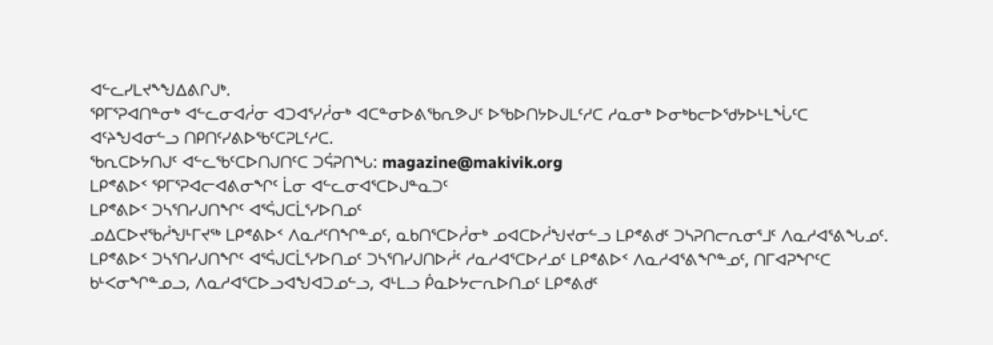ᐊᓪᓚᓯᒪᔪᖕᖑᐃᕕᒋᒍᒃ.
ᕿᒥᕐᕈᐊᑎᓐᓂᒃ ᐊᓪᓚᓂᐊᓲᓂ ᐊᑐᐊᕐᓯᓲᓂᒃ ᐊᑕᓐᓂᐅᕕᖃᕆᕗᒍᑦ ᐅᖃᐅᑎᔭᐅᒍᒪᑦᓱᑕ ᓱᓇᓂᒃ ᐅᓂᒃᑲᓕᐅᖁᔭᐅᒻᒪᖔᑦᑕ ᐊᑦᔨᖑᐊᓂᓪᓗ ᑎᑭᑎᑦᓯᕕᐅᖃᑦᑕᕈᒪᑦᓱᑕ.
ᖃᕆᑕᐅᔭᑎᒍᑦ ᐊᓪᓚᖃᑦᑕᐅᑎᒍᑎᑦᑕ ᑐᕌᕈᑎᖓ: magazine@makivik.org
ᒪᑭᕝᕕᐅᑉ ᕿᒥᕐᕈᐊᓕᐊᕕᓂᖏᑦ ᒫᓂ ᐊᓪᓚᓂᐊᕐᑕᐅᒍᓐᓇᑐᑦ
ᒪᑭᕝᕕᐅᑉ ᑐᓴᕐᑎᓯᒍᑎᖏᑦ ᐊᕐᕌᒍᑕᒫᕐᓯᐅᑎᓄᑦ
ᓄᐃᑕᐅᔪᖃᓲᖑᒻᒥᔪᖅ ᒪᑭᕝᕕᐅᑉ ᐱᓇᓱᑦᑎᖏᓐᓄᑦ, ᓇᑲᑎᕐᑕᐅᓲᓂᒃ ᓄᐊᑕᐅᓲᖑᔪᓂᓪᓗ ᒪᑭᕝᕕᑯᑦ ᑐᓴᕈᑎᓕᕆᓂᕐᒧᑦ ᐱᓇᓱᐊᕐᕕᖓᓄᑦ. ᒪᑭᕝᕕᐅᑉ ᑐᓴᕐᑎᓯᒍᑎᖏᑦ ᐊᕐᕌᒍᑕᒫᕐᓯᐅᑎᓄᑦ ᑐᓴᕐᑎᓯᒍᑎᐅᓲᑦ ᓱᓇᓱᐊᕐᑕᐅᓱᓄᑦ ᒪᑭᕝᕕᐅᑉ ᐱᓇᓱᐊᕐᕕᖏᓐᓄᑦ, ᑎᒥᐊᕈᖏᑦᑕ ᑲᒻᐸᓂᖏᓐᓄᓗ, ᐱᓇᓱᐊᕐᑕᐅᓗᐊᖑᐊᑐᓄᓪᓗ, ᐊᒻᒪᓗ ᑮᓇᐅᔭᓕᕆᐅᑎᓄᑦ ᒪᑭᕝᕕᑯᑦ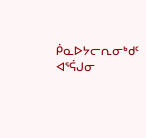ᑮᓇᐅᔭᓕᕆᓂᒃᑯᑦ ᐊᕐᕌᒍᓂ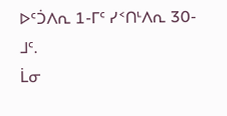ᐅᑦᑑᐱᕆ 1-ᒥᑦ ᓯᑉᑎᒻᐱᕆ 30-ᒧᑦ.
ᒫᓂ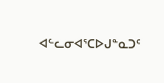ᐊᓪᓚᓂᐊᕐᑕᐅᒍᓐᓇᑐᑦ